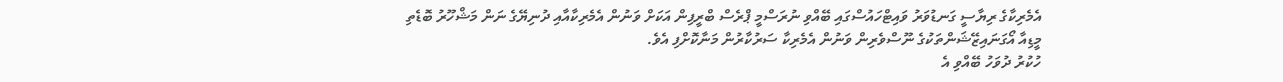އެމެރިކާގެ ރިޔާސީ ގަނޑުވަރު ވައިޓްހައުސްގައި ބޭއްވި ނުރަސްމީ ޕްރެސް ބްރީފިން އަކަށް ވަނުން އެމެރިކާއާއި ދުނިޔޭގެ ނަން މަޝްހޫރު ބޮޑެތި މީޑިއާ އޯގަނައިޒޭޝަންތަކުގެ ނޫސްވެރިން ވަނުން އެމެރިކާ ސަރުކާރުން މަނާކޮށްފި އެވެ.
ހުކުރު ދުވަހު ބޭއްވި އެ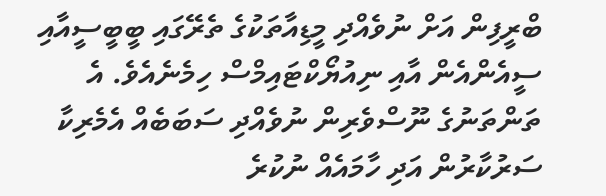ބްރީފިން އަށް ނުވެއްދި މީޑިއާތަކުގެ ތެރޭގައި ބީބީސީއާއި ސީއެންއެން އާއި ނިއުޔޯކްޓައިމްސް ހިމެނެއެވެ. އެ ތަންތަނުގެ ނޫސްވެރިން ނުވެއްދި ސަބަބެއް އެމެރިކާ ސަރުކާރުން އަދި ހާމައެއް ނުކުރެ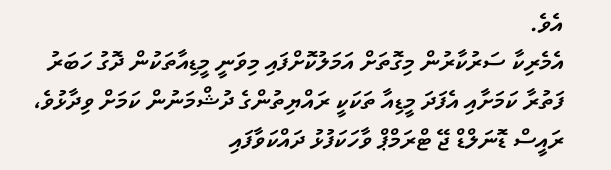އެވެ.
އެމެރިކާ ސަރުކާރުން މިގޮތަށް އަމަލުކޮށްފައި މިވަނީ މީޑިއާތަކުން ދޮގު ހަބަރު ފަތުރާ ކަމަށާއި އެފަދަ މީޑިއާ ތަކަކީ ރައްޔިތުންގެ ދުޝްމަނުން ކަމަށް ވިދާޅުވެ، ރައީސް ޑޮނަލްޑް ޖޭ ޓްރަމްޕް ވާހަކަފުޅު ދައްކަވާފައި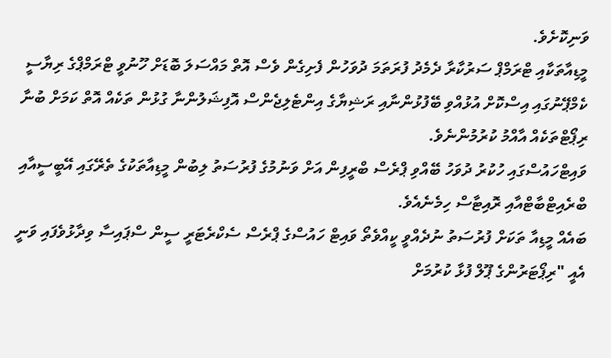ވަނިކޮށެވެ.
މީޑިއާތަކާއި ޓްރަމްޕް ސަރުކާރާ ދެމެދު ފުރަތަމަ ދުވަހުން ފެށިގެން ވެސް އޮތް މައްސަލަ ބޮޑަށް ހޫނުވީ ޓްރަމްޕްގެ ރިޔާސީ ކެމްޕޭނުގައި އިސްކޮށް އުޅުއްވި ބޭފުޅުންނާއި ރަޝިޔާގެ އިންޓެލިޖެންސް އޮފިޝަލުންނާ ގުޅުން ތަކެއް އޮތް ކަމަށް ބުނާ ރިޕޯޓްތަކެއް އާއްމު ކުރުމުންނެވެ.
ވައިޓްހައުސްގައި ހުކުރު ދުވަހު ބޭއްވި ޕްރެސް ބްރީފިން އަށް ވަނުމުގެ ފުރުސަތު ލިބުން މީޑިއާތަކުގެ ތެރޭގައި އޭބީސީއާއި ބްރެއިޓްބާޓްއާއި ރޮއިޓާސް ހިމެނެއެވެ.
ބައެއް މީޑިއާ ތަކަށް ފުރުސަތު ނުދެއްވީ ކީއްވެތޯ ވައިޓް ހައުސްގެ ޕްރެސް ސެކްރެޓަރީ ސީން ސްޕައިސާ ވިދާޅުވެފައި ވަނީ އެއީ "ރިޕޯޓަރުންގެ ޕޫލް ފުޅާ ކުރުމަށް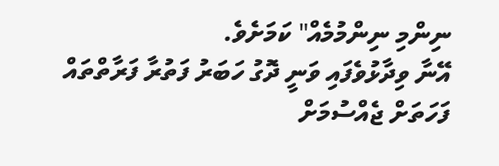ނިންމި ނިންމުމެއް" ކަމަށެވެ.
އޭނާ ވިދާޅުވެފައި ވަނީ ދޮގު ހަބަރު ފަތުރާ ފަރާތްތައް ފަހަތަށް ޖެއްސުމަށް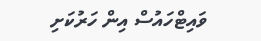ވައިޓްހައުސް އިން ހަރުކަށި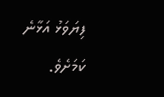ފިޔަވަޅު އަޅާނެ ކަމަށެވެ.